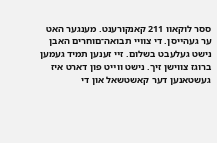ססר לוקאװ 211 קאנקורענט. מענגער האט ער געהײסן. די צוױי תבואה־םוחרים האבן נישט געלעבט בשלום. זײ זענען תמיד געמען ברוגז צװישן זיך. נישט װײט פון דארט איז געשטאנען דער קאשטשאל און די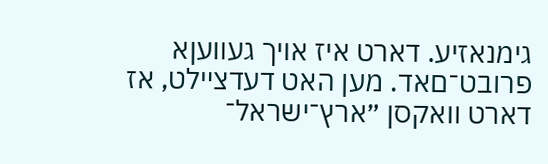גימנאזיע. דארט איז אױך געװעןא פרובט־םאד. מען האט דעדצײלט, אז דארט װאקסן ״ארץ־ישראל־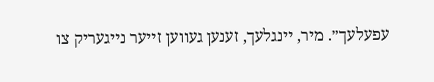עפעלעך״. מיר, ײנגלעך, זענען געװען זײער נײגעריק צו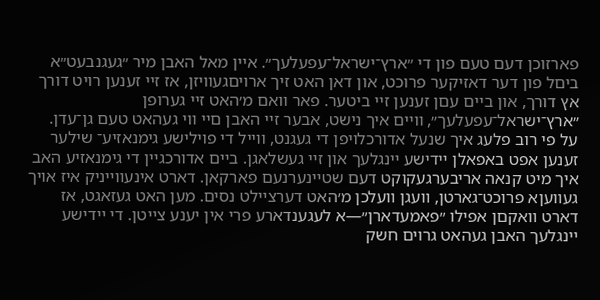פארזוכן דעם טעם פון די ״ארץ־ישראל־עפעלעך״. אײן מאל האבן מיר ״געגנבעט״א ביםל פון דער דאזיקער פרוכט, און דאן האט זיך ארויםגעװיזן, אז זײ זענען רויט דורך אץ דורך, און בײם עםן זענען זײ ביטער. פאר װאם מ׳האט זײ גערופן ״ארץ־ישראל־עפעלעך״, װײם איך נישט, אבער זײ האבן םײ װי געהאט טעם גן־עדן.
על פי רוב פלעג איך שנעל אדורכלויפן די געגנט, וױיל די פוילישע גימנאזיע־ שילער זענען אפט באפאלן ײדישע ײנגלעך און זײ געשלאגן. בײם אדורכגײן די גימנאזיע האב איך מיט קנאה אריבערגעקוקט דעם שטײנערנעם פארקאן. דארט אינעװײניק איז אויך געװעןא פרוכט־גארטן, װעגן װעלכן מ׳האט דערצײלט נסים. מען האט געזאגט, אז דארט װאקםן אפילו ״פאמעדארן״—א לעגענדארע פרי אין יענע צײטן. די ײדישע ײנגלעך האבן געהאט גרוים חשק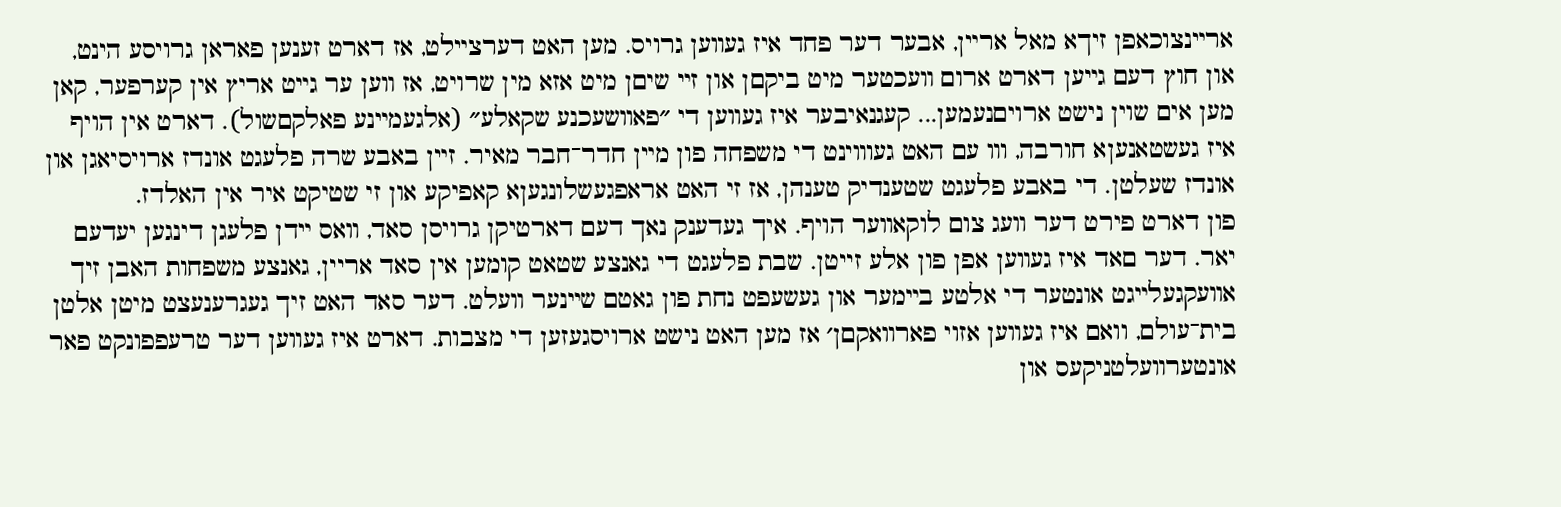ארײנצוכאפן זיךא מאל ארײן, אבער דער פחד איז געװען גרויס. מען האט דערצײלט, אז דארט זענען פאראן גרויסע הינט, און חוץ דעם גײען דארט ארום װעכטער מיט ביקםן און זײ שיםן מיט אזא מין שרויט, אז װען ער גײט אריץ אין קערפער, קאן מען אים שוין נישט ארויםנעמען... קעגנאיבער איז געװען די ״פאװשעכנע שקאלע״ (אלגעמײנע פאלקםשול). דארט אין הויף איז געשטאנעןא חורבה, וװ עם האט געוװינט די משפחה פון מײן חדר־חבר מאיר. זײן באבע שרה פלעגט אונדז ארויסיאגן און אונדז שעלטן. די באבע פלעגט שטענדיק טענהן, אז זי האט אראפגעשלונגעןא קאפיקע און זי שטיקט איר אין האלדז.
פון דארט פירט דער װעג צום לוקאװער הויף. איך געדענק נאך דעם דארטיקן גרויסן סאד, װאס ײדן פלעגן דינגען יעדעם יאר. דער םאד איז געװען אפן פון אלע זייטן. שבת פלעגט די גאנצע שטאט קומען אין סאד אריין, גאנצע משפחות האבן זיך אװעקגעלײגט אונטער די אלטע בײמער און געשעפט נחת פון גאטם שײנער װעלט. דער סאד האט זיך געגרענעצט מיטן אלטן בית־עולם, וואם איז געװען אזוי פארװאקםן׳ אז מען האט נישט ארויסגעזען די מצבות. דארט איז געװען דער טרעפפונקט פאר אונטערװעלטניקעס און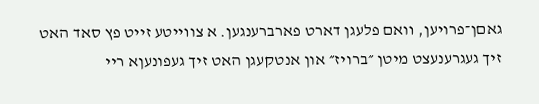גאםן־פרויען, װאם פלעגן דארט פארברענגען. א צוױיטע זייט פץ סאד האט זיך געגרענעצט מיטן ״ברויז״ און אנטקעגן האט זיך געפונעןא ריי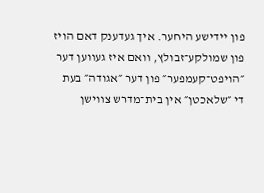פון יידישע היחער. איך געדענק דאם הויז פון שמולקע־זבולץ, װאם איז געװען דער ״הויפט־קעמפער״ פון דער ״אגודה״ בעת די ״שלאכטן״ אין בית־מדרש צװישן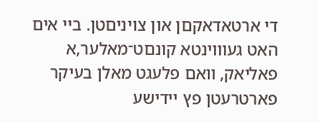די ארטאדאקםן און צױניםטן. בײ אים האט געװוינטא קונםט־מאלער,א פאליאק, װאם פלעגט מאלן בעיקר פארטרעטן פץ ײדישע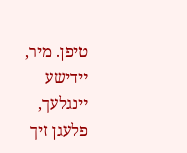טיפן. מיר, ײדישע ײנגלעך, פלעגן זיך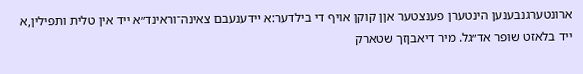ארונטערגנבענען הינטערן פענצטער אןן קוקן אויף די בילדער:א ײדענעבם צאינה־וראינד״א ייד אין טלית ותפילין,א ייד בלאזט שופר אד״גל. מיר דיאבןזך שטארק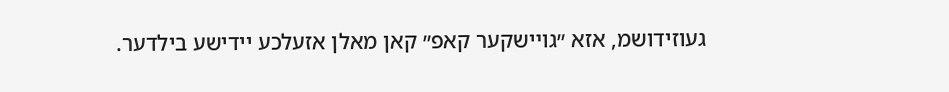געוזידושמ, אזא ״גוײשקער קאפ״ קאן מאלן אזעלכע יידישע בילדער.